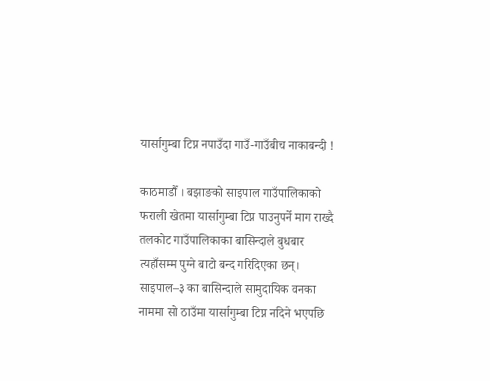यार्सागुम्बा टिप्न नपाउँदा गाउँ-गाउँबीच नाकाबन्दी !

काठमाडौँ । बझाङको साइपाल गाउँपालिकाको फराली खेतमा यार्सागुम्बा टिप्न पाउनुपर्ने माग राख्दै तलकोट गाउँपालिकाका बासिन्दाले बुधबार त्यहाँसम्म पुग्ने बाटो बन्द गरिदिएका छन्। साइपाल–३ का बासिन्दाले सामुदायिक वनका नाममा सो ठाउँमा यार्सागुम्बा टिप्न नदिने भएपछि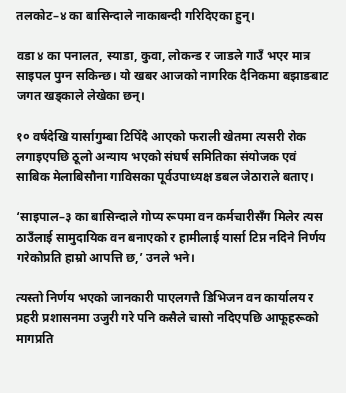तलकोट–४ का बासिन्दाले नाकाबन्दी गरिदिएका हुन्।

वडा ४ का पनालत, स्याडा, कुवा, लोकन्ड र जाडले गाउँ भएर मात्र साइपल पुग्न सकिन्छ। यो खबर आजको नागरिक दैनिकमा बझाङबाट जगत खड्काले लेखेका छन्।

१० वर्षदेखि यार्सागुम्बा टिपिँदै आएको फराली खेतमा त्यसरी रोक लगाइएपछि ठूलो अन्याय भएको संघर्ष समितिका संयोजक एवं साबिक मेलाबिसौना गाविसका पूर्वउपाध्यक्ष डबल जेठाराले बताए।

‘साइपाल–३ का बासिन्दाले गोप्य रूपमा वन कर्मचारीसँग मिलेर त्यस ठाउँलाई सामुदायिक वन बनाएको र हामीलाई यार्सा टिप्न नदिने निर्णय गरेकोप्रति हाम्रो आपत्ति छ,’ उनले भने।

त्यस्तो निर्णय भएको जानकारी पाएलगत्तै डिभिजन वन कार्यालय र प्रहरी प्रशासनमा उजुरी गरे पनि कसैले चासो नदिएपछि आफूहरूको मागप्रति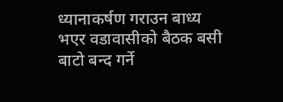ध्यानाकर्षण गराउन बाध्य भएर वडावासीको बैठक बसी बाटो बन्द गर्ने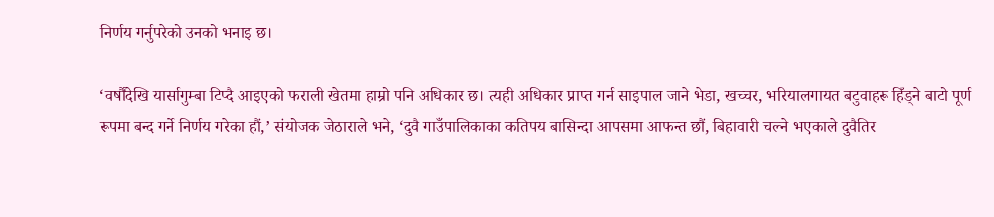निर्णय गर्नुपरेको उनको भनाइ छ।

‘वर्षौंदेखि यार्सागुम्बा टिप्दै आइएको फराली खेतमा हाम्रो पनि अधिकार छ। त्यही अधिकार प्राप्त गर्न साइपाल जाने भेडा, खच्चर, भरियालगायत बटुवाहरू हिँड्ने बाटो पूर्ण रूपमा बन्द गर्ने निर्णय गरेका हौं,’ संयोजक जेठाराले भने, ‘दुवै गाउँपालिकाका कतिपय बासिन्दा आपसमा आफन्त छौं, बिहावारी चल्ने भएकाले दुवैतिर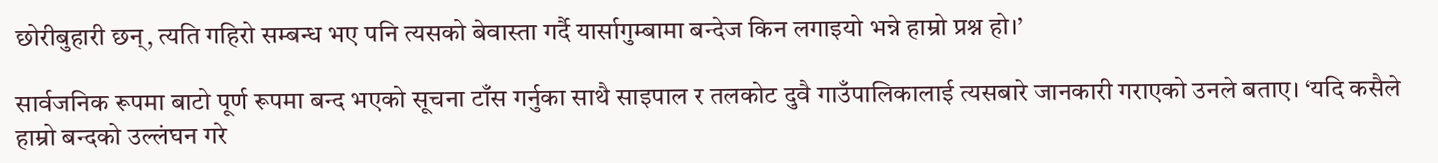छोरीबुहारी छन्, त्यति गहिरो सम्बन्ध भए पनि त्यसको बेवास्ता गर्दै यार्सागुम्बामा बन्देज किन लगाइयो भन्ने हाम्रो प्रश्न हो।’

सार्वजनिक रूपमा बाटो पूर्ण रूपमा बन्द भएको सूचना टाँस गर्नुका साथै साइपाल र तलकोट दुवै गाउँपालिकालाई त्यसबारे जानकारी गराएको उनले बताए। ‘यदि कसैले हाम्रो बन्दको उल्लंघन गरे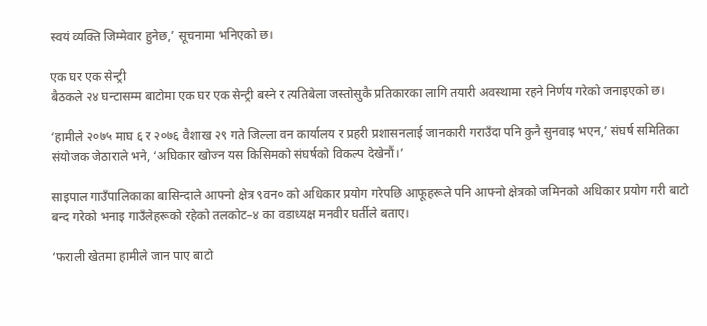स्वयं व्यक्ति जिम्मेवार हुनेछ,’ सूचनामा भनिएको छ।

एक घर एक सेन्ट्री
बैठकले २४ घन्टासम्म बाटोमा एक घर एक सेन्ट्री बस्ने र त्यतिबेला जस्तोसुकै प्रतिकारका लागि तयारी अवस्थामा रहने निर्णय गरेको जनाइएको छ।

‘हामीले २०७५ माघ ६ र २०७६ वैशाख २९ गते जिल्ला वन कार्यालय र प्रहरी प्रशासनलाई जानकारी गराउँदा पनि कुनै सुनवाइ भएन,’ संघर्ष समितिका संयोजक जेठाराले भने, ‘अघिकार खोज्न यस किसिमको संघर्षको विकल्प देखेनौं।’

साइपाल गाउँपालिकाका बासिन्दाले आफ्नो क्षेत्र ९वन० को अधिकार प्रयोग गरेपछि आफूहरूले पनि आफ्नो क्षेत्रको जमिनको अधिकार प्रयोग गरी बाटो बन्द गरेको भनाइ गाउँलेहरूको रहेको तलकोट–४ का वडाध्यक्ष मनवीर घर्तीले बताए।

‘फराली खेतमा हामीले जान पाए बाटो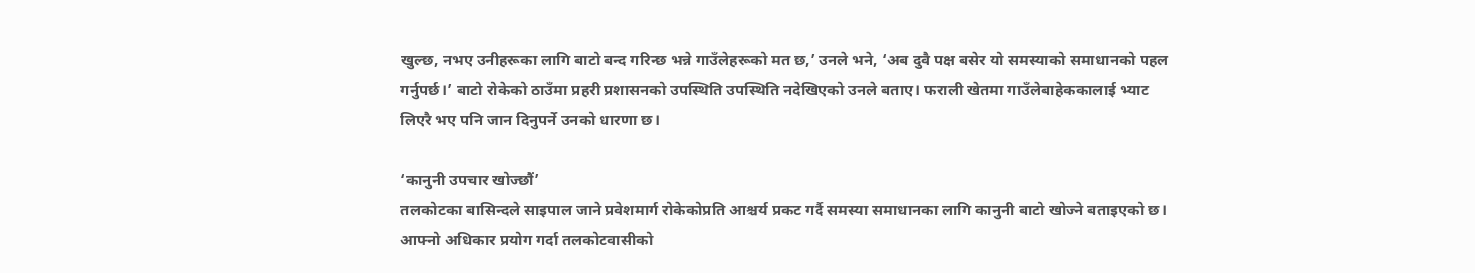खुल्छ, नभए उनीहरूका लागि बाटो बन्द गरिन्छ भन्ने गाउँलेहरूको मत छ,’ उनले भने, ‘अब दुवै पक्ष बसेर यो समस्याको समाधानको पहल गर्नुपर्छ।’ बाटो रोकेको ठाउँमा प्रहरी प्रशासनको उपस्थिति उपस्थिति नदेखिएको उनले बताए। फराली खेतमा गाउँलेबाहेककालाई भ्याट लिएरै भए पनि जान दिनुपर्ने उनको धारणा छ।

‘कानुनी उपचार खोज्छौं’
तलकोटका बासिन्दले साइपाल जाने प्रवेशमार्ग रोकेकोप्रति आश्चर्य प्रकट गर्दै समस्या समाधानका लागि कानुनी बाटो खोज्ने बताइएको छ। आफ्नो अधिकार प्रयोग गर्दा तलकोटवासीको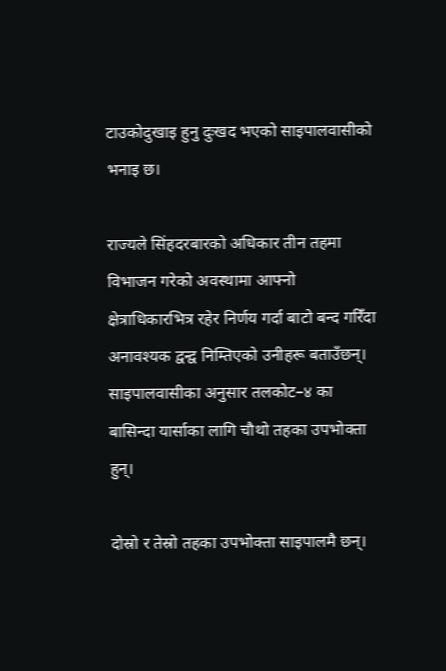टाउकोदुखाइ हुनु दुःखद भएको साइपालवासीको भनाइ छ।

राज्यले सिंहदरबारको अधिकार तीन तहमा विभाजन गरेको अवस्थामा आफ्नो क्षेत्राधिकारभित्र रहेर निर्णय गर्दा बाटो बन्द गरिँदा अनावश्यक द्वन्द्व निम्तिएको उनीहरू बताउँछन्। साइपालवासीका अनुसार तलकोट–४ का बासिन्दा यार्साका लागि चौथो तहका उपभोक्ता हुन्।

दोस्रो र तेस्रो तहका उपभोक्ता साइपालमै छन्।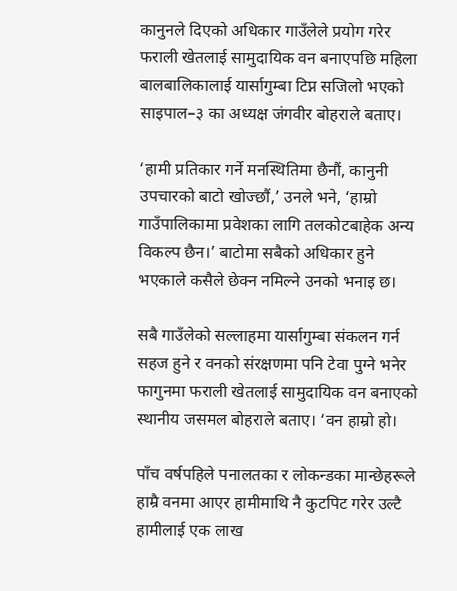कानुनले दिएको अधिकार गाउँलेले प्रयोग गरेर फराली खेतलाई सामुदायिक वन बनाएपछि महिला बालबालिकालाई यार्सागुम्बा टिप्न सजिलो भएको साइपाल–३ का अध्यक्ष जंगवीर बोहराले बताए।

‘हामी प्रतिकार गर्ने मनस्थितिमा छैनौं, कानुनी उपचारको बाटो खोज्छौं,’ उनले भने, ‘हाम्रो गाउँपालिकामा प्रवेशका लागि तलकोटबाहेक अन्य विकल्प छैन।’ बाटोमा सबैको अधिकार हुने भएकाले कसैले छेक्न नमिल्ने उनको भनाइ छ।

सबै गाउँलेको सल्लाहमा यार्सागुम्बा संकलन गर्न सहज हुने र वनको संरक्षणमा पनि टेवा पुग्ने भनेर फागुनमा फराली खेतलाई सामुदायिक वन बनाएको स्थानीय जसमल बोहराले बताए। ‘वन हाम्रो हो।

पाँच वर्षपहिले पनालतका र लोकन्डका मान्छेहरूले हाम्रै वनमा आएर हामीमाथि नै कुटपिट गरेर उल्टै हामीलाई एक लाख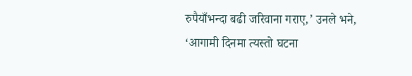रुपैयाँभन्दा बढी जरिवाना गराए,’ उनले भने, ‘आगामी दिनमा त्यस्तो घटना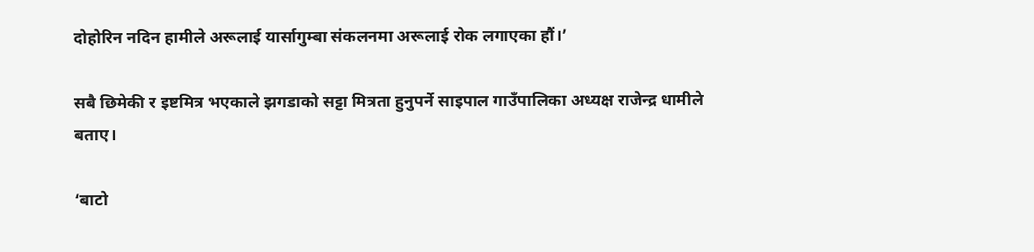दोहोरिन नदिन हामीले अरूलाई यार्सागुम्बा संकलनमा अरूलाई रोक लगाएका हौं।’

सबै छिमेकी र इष्टमित्र भएकाले झगडाको सट्टा मित्रता हुनुपर्ने साइपाल गाउँपालिका अध्यक्ष राजेन्द्र धामीले बताए।

‘बाटो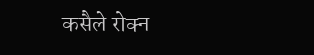कसैले रोक्न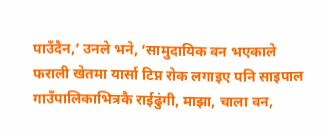पाउँदैन,’ उनले भने, ‘सामुदायिक वन भएकाले फराली खेतमा यार्सा टिप्न रोक लगाइए पनि साइपाल गाउँपालिकाभित्रकै राईढुंगी, माझा, चाला वन,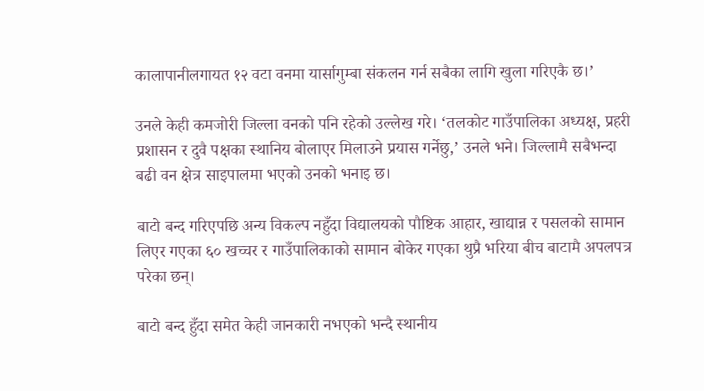कालापानीलगायत १२ वटा वनमा यार्सागुम्बा संकलन गर्न सबैका लागि खुला गरिएकै छ।’

उनले केही कमजोरी जिल्ला वनको पनि रहेको उल्लेख गरे। ‘तलकोट गाउँपालिका अध्यक्ष, प्रहरी प्रशासन र दुवै पक्षका स्थानिय बोलाएर मिलाउने प्रयास गर्नेछु,’ उनले भने। जिल्लामै सबैभन्दा बढी वन क्षेत्र साइपालमा भएको उनको भनाइ छ।

बाटो बन्द गरिएपछि अन्य विकल्प नहुँदा विद्यालयको पौष्टिक आहार, खाद्यान्न र पसलको सामान लिएर गएका ६० खच्चर र गाउँपालिकाको सामान बोकेर गएका थुप्रै भरिया बीच बाटामै अपलपत्र परेका छन्।

बाटो बन्द हुँदा समेत केही जानकारी नभएको भन्दै स्थानीय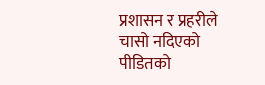प्रशासन र प्रहरीले चासो नदिएको पीडितको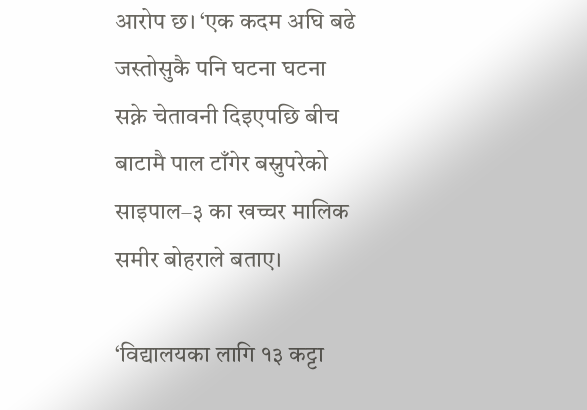आरोप छ। ‘एक कदम अघि बढे जस्तोसुकै पनि घटना घटना सक्ने चेतावनी दिइएपछि बीच बाटामै पाल टाँगेर बस्नुपरेको साइपाल–३ का खच्चर मालिक समीर बोहराले बताए।

‘विद्यालयका लागि १३ कट्टा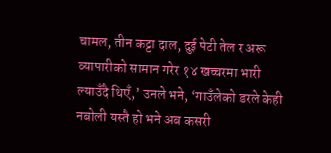चामल, तीन कट्टा दाल, दुई पेटी तेल र अरू व्यापारीको सामान गरेर १४ खच्चरमा भारी ल्याउँदै थिएँ,’ उनले भने, ‘गाउँलेको डरले केही नबोली यस्तै हो भने अब कसरी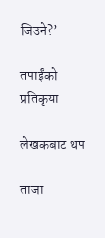जिउने?’

तपाईंको प्रतिकृया

लेखकबाट थप

ताजा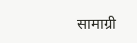सामाग्री